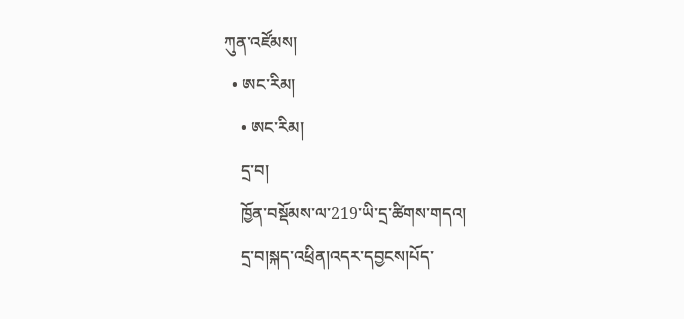ཀུན་འཛོམས།
  • ཨང་རིམ།
    • ཨང་རིམ།
    དྲ་བ།
    ཁྱོན་བསྡོམས་ལ་219་ཡི་དྲ་ཚིགས་གདའ།
    དྲ་བ།སྐད་འཕྲིན།འདར་དབྱངས།པོད་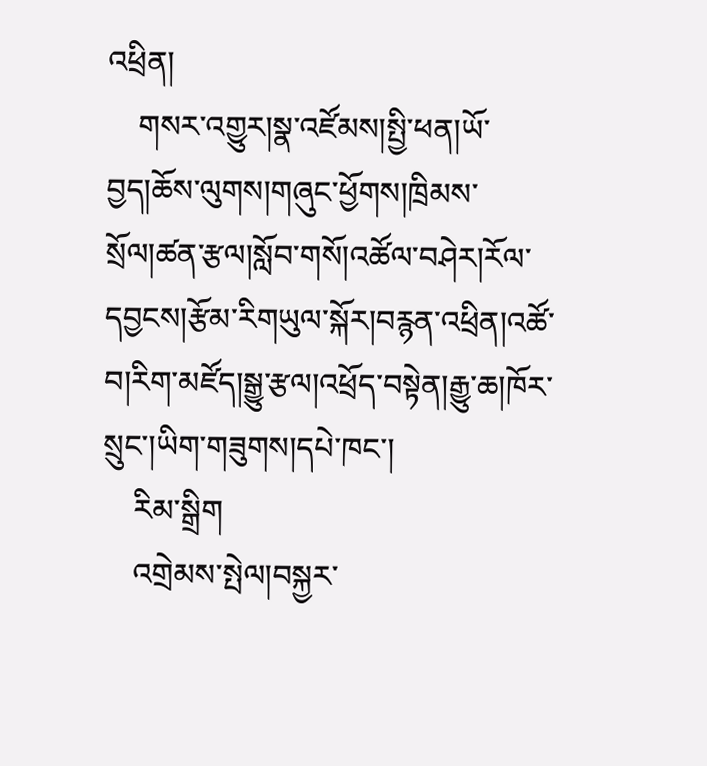འཕྲིན།
    གསར་འགྱུར།སྣ་འཛོམས།སྤྱི་ཕན།ཡོ་བྱད།ཆོས་ལུགས།གཞུང་ཕྱོགས།ཁྲིམས་སྲོལ།ཚན་རྩལ།སློབ་གསོ།འཚོལ་བཤེར།རོལ་དབྱངས།རྩོམ་རིགཡུལ་སྐོར།བརྙན་འཕྲིན།འཚོ་བ།རིག་མཛོད།སྒྱུ་རྩལ།འཕྲོད་བསྟེན།རྒྱུ་ཆ།ཁོར་སྲུང་།ཡིག་གཟུགས།དཔེ་ཁང་།
    རིམ་སྒྲིག
    འགྲེམས་སྤེལ།བསྐྱར་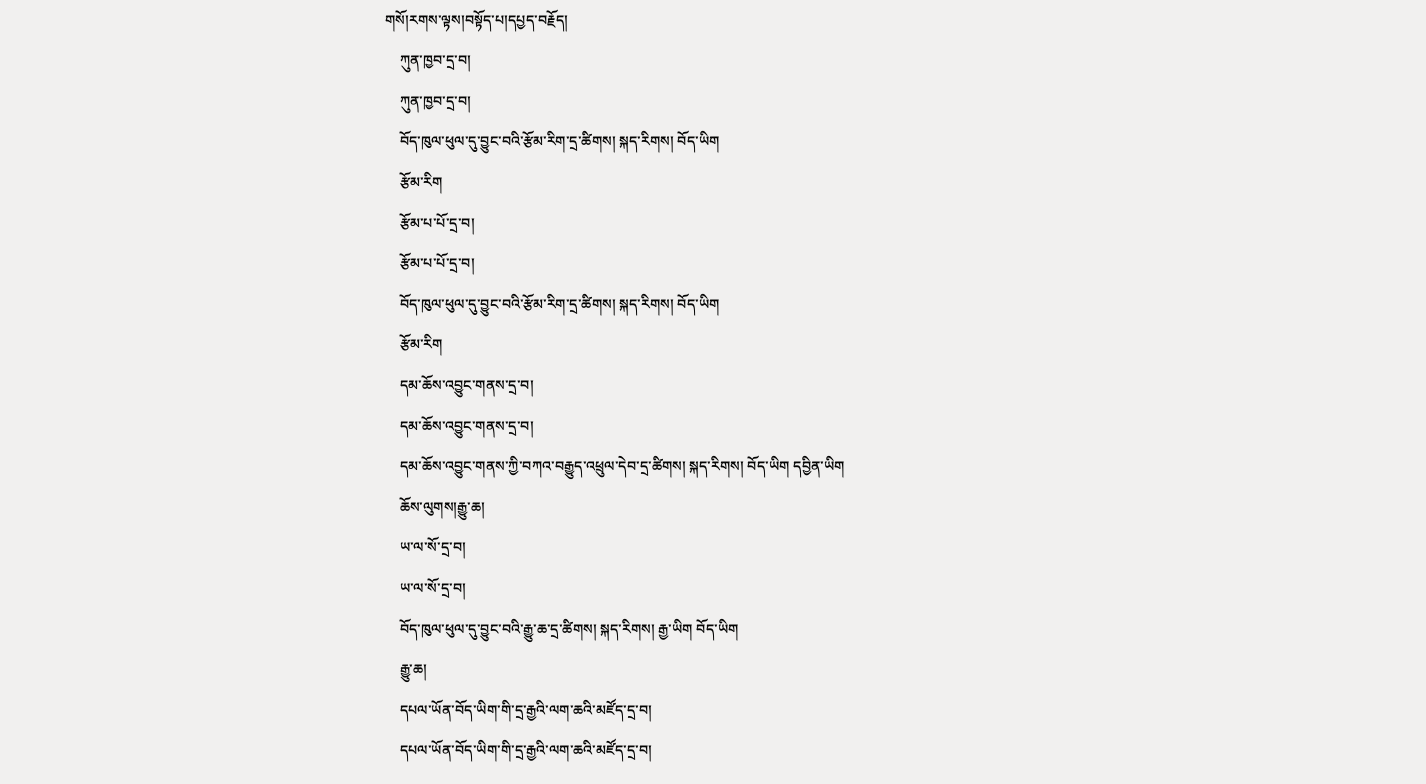གསོ།རགས་ལྟས།བསྟོད་པ།དཔྱད་བརྗོད།
    ཀུན་ཁྱབ་དྲ་བ།
    ཀུན་ཁྱབ་དྲ་བ།
    བོད་ཁུལ་ཕུལ་དུ་བྱུང་བའི་རྩོམ་རིག་དྲ་ཚིགས། སྐད་རིགས། བོད་ཡིག
    རྩོམ་རིག
    རྩོམ་པ་པོ་དྲ་བ།
    རྩོམ་པ་པོ་དྲ་བ།
    བོད་ཁུལ་ཕུལ་དུ་བྱུང་བའི་རྩོམ་རིག་དྲ་ཚིགས། སྐད་རིགས། བོད་ཡིག
    རྩོམ་རིག
    དམ་ཆོས་འབྱུང་གནས་དྲ་བ།
    དམ་ཆོས་འབྱུང་གནས་དྲ་བ།
    དམ་ཆོས་འབྱུང་གནས་ཀྱི་བཀའ་བརྒྱུད་འཕྲུལ་དེབ་དྲ་ཚིགས། སྐད་རིགས། བོད་ཡིག དབྱིན་ཡིག
    ཆོས་ལུགས།རྒྱུ་ཆ།
    ཡ་ལ་སོ་དྲ་བ།
    ཡ་ལ་སོ་དྲ་བ།
    བོད་ཁུལ་ཕུལ་དུ་བྱུང་བའི་རྒྱུ་ཆ་དྲ་ཚིགས། སྐད་རིགས། རྒྱ་ཡིག བོད་ཡིག
    རྒྱུ་ཆ།
    དཔལ་ཡོན་བོད་ཡིག་གི་དྲ་རྒྱའི་ལག་ཆའི་མཛོད་དྲ་བ།
    དཔལ་ཡོན་བོད་ཡིག་གི་དྲ་རྒྱའི་ལག་ཆའི་མཛོད་དྲ་བ།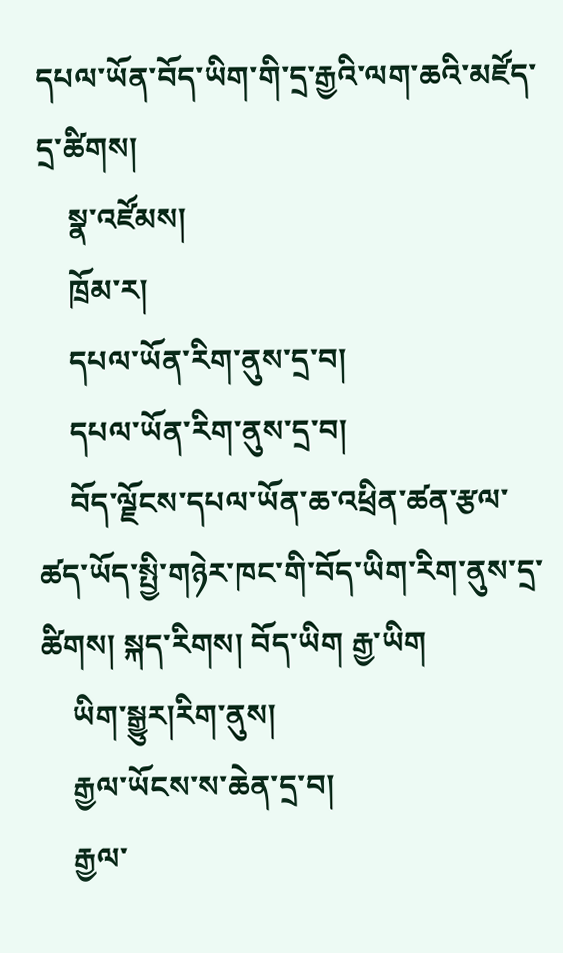དཔལ་ཡོན་བོད་ཡིག་གི་དྲ་རྒྱའི་ལག་ཆའི་མཛོད་དྲ་ཚིགས།
    སྣ་འཛོམས།
    ཁྲོམ་ར།
    དཔལ་ཡོན་རིག་ནུས་དྲ་བ།
    དཔལ་ཡོན་རིག་ནུས་དྲ་བ།
    བོད་ལྗོངས་དཔལ་ཡོན་ཆ་འཕྲིན་ཚན་རྩལ་ཚད་ཡོད་སྤྱི་གཉེར་ཁང་གི་བོད་ཡིག་རིག་ནུས་དྲ་ཚིགས། སྐད་རིགས། བོད་ཡིག རྒྱ་ཡིག
    ཡིག་སྒྱུར།རིག་ནུས།
    རྒྱལ་ཡོངས་ས་ཆེན་དྲ་བ།
    རྒྱལ་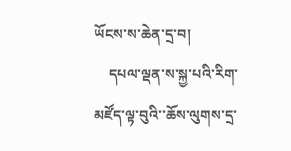ཡོངས་ས་ཆེན་དྲ་བ།
    དཔལ་ལྡན་ས་སྐྱ་པའི་རིག་མཛོད་ལྟ་བུའི་་ཆོས་ལུགས་དྲ་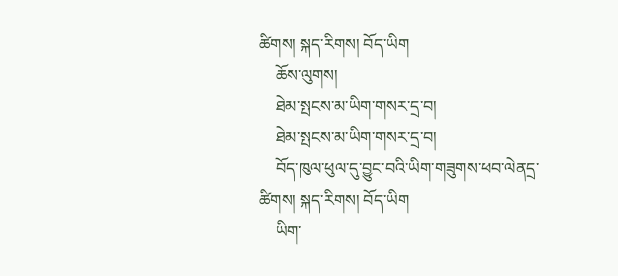ཚིགས། སྐད་རིགས། བོད་ཡིག
    ཆོས་ལུགས།
    ཐེམ་སྤངས་མ་ཡིག་གསར་དྲ་བ།
    ཐེམ་སྤངས་མ་ཡིག་གསར་དྲ་བ།
    བོད་ཁུལ་ཕུལ་དུ་བྱུང་བའི་ཡིག་གཟུགས་ཕབ་ལེནདྲ་ཚིགས། སྐད་རིགས། བོད་ཡིག
    ཡིག་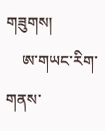གཟུགས།
    ཨ་གཡང་རིག་གནས་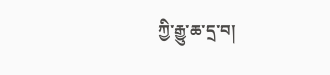ཀྱི་རྒྱུ་ཆ་དྲ་བ།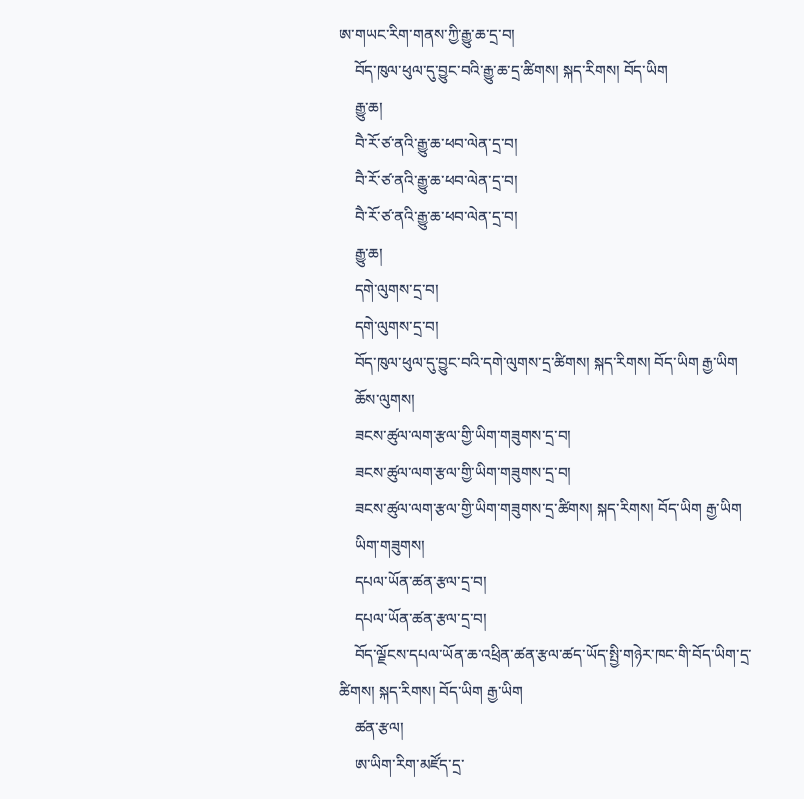ཨ་གཡང་རིག་གནས་ཀྱི་རྒྱུ་ཆ་དྲ་བ།
    བོད་ཁུལ་ཕུལ་དུ་བྱུང་བའི་རྒྱུ་ཆ་དྲ་ཚིགས། སྐད་རིགས། བོད་ཡིག
    རྒྱུ་ཆ།
    བཻ་རོ་ཙ་ནའི་རྒྱུ་ཆ་ཕབ་ལེན་དྲ་བ།
    བཻ་རོ་ཙ་ནའི་རྒྱུ་ཆ་ཕབ་ལེན་དྲ་བ།
    བཻ་རོ་ཙ་ནའི་རྒྱུ་ཆ་ཕབ་ལེན་དྲ་བ།
    རྒྱུ་ཆ།
    དགེ་ལུགས་དྲ་བ།
    དགེ་ལུགས་དྲ་བ།
    བོད་ཁུལ་ཕུལ་དུ་བྱུང་བའི་དགེ་ལུགས་དྲ་ཚིགས། སྐད་རིགས། བོད་ཡིག རྒྱ་ཡིག
    ཆོས་ལུགས།
    ཟངས་ཚུལ་ལག་རྩལ་གྱི་ཡིག་གཟུགས་དྲ་བ།
    ཟངས་ཚུལ་ལག་རྩལ་གྱི་ཡིག་གཟུགས་དྲ་བ།
    ཟངས་ཚུལ་ལག་རྩལ་གྱི་ཡིག་གཟུགས་དྲ་ཚིགས། སྐད་རིགས། བོད་ཡིག རྒྱ་ཡིག
    ཡིག་གཟུགས།
    དཔལ་ཡོན་ཚན་རྩལ་དྲ་བ།
    དཔལ་ཡོན་ཚན་རྩལ་དྲ་བ།
    བོད་ལྗོངས་དཔལ་ཡོན་ཆ་འཕྲིན་ཚན་རྩལ་ཚད་ཡོད་སྤྱི་གཉེར་ཁང་གི་བོད་ཡིག་དྲ་ཚིགས། སྐད་རིགས། བོད་ཡིག རྒྱ་ཡིག
    ཚན་རྩལ།
    ཨ་ཡིག་རིག་མཛོད་དྲ་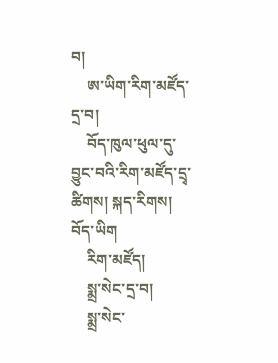བ།
    ཨ་ཡིག་རིག་མཛོད་དྲ་བ།
    བོད་ཁུལ་ཕུལ་དུ་བྱུང་བའི་རིག་མཛོད་དྲྭ་ཚིགས། སྐད་རིགས། བོད་ཡིག
    རིག་མཛོད།
    སྨྲ་སེང་དྲ་བ།
    སྨྲ་སེང་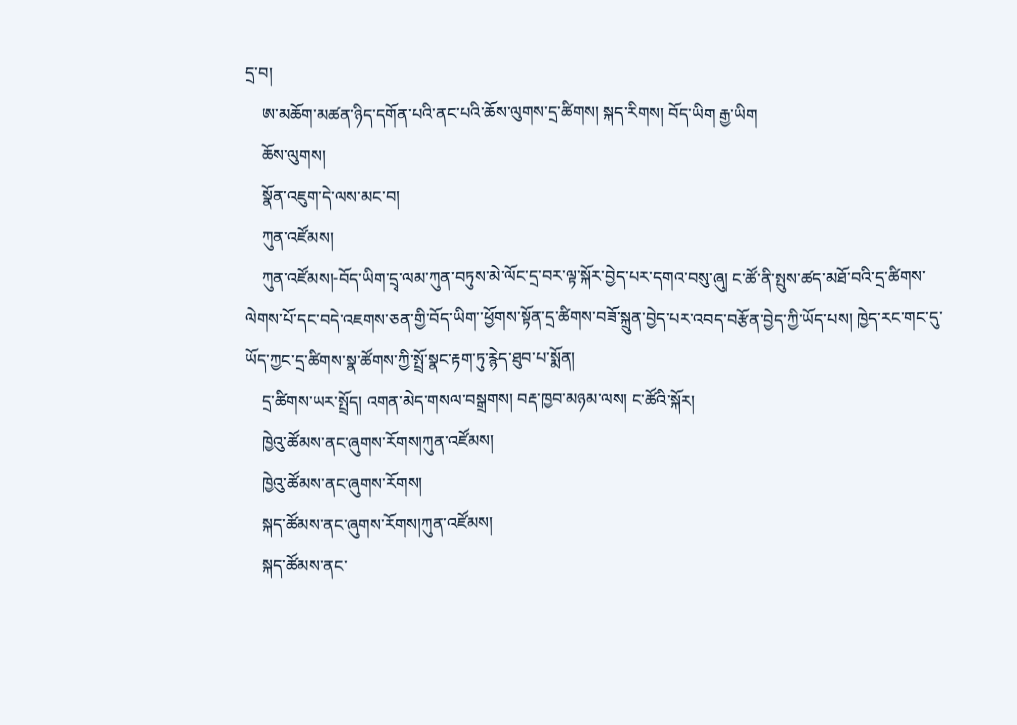དྲ་བ།
    ཨ་མཆོག་མཚན་ཉིད་དགོན་པའི་ནང་པའི་ཆོས་ལུགས་དྲ་ཚིགས། སྐད་རིགས། བོད་ཡིག རྒྱ་ཡིག
    ཆོས་ལུགས།
    སྣོན་འཇུག་དེ་ལས་མང་བ།
    ཀུན་འཛོམས།
    ཀུན་འཛོམས།-བོད་ཡིག་དྲྭ་ལམ་ཀུན་བཏུས་མེ་ལོང་དྲ་བར་ལྟ་སྐོར་བྱེད་པར་དགའ་བསུ་ཞུ། ང་ཚོ་ནི་སྤུས་ཚད་མཐོ་བའི་དྲ་ཚིགས་ལེགས་པོ་དང་བདེ་འཇགས་ཅན་གྱི་བོད་ཡིག་་ཕྱོགས་སྟོན་དྲ་ཚིགས་བཟོ་སྐྲུན་བྱེད་པར་འབད་བརྩོན་བྱེད་ཀྱི་ཡོད་པས། ཁྱེད་རང་གང་དུ་ཡོད་ཀྱང་དྲ་ཚིགས་སྣ་ཚོགས་ཀྱི་སྤྲོ་སྣང་རྟག་ཏུ་རྙེད་ཐུབ་པ་སྨོན།
    དྲ་ཚིགས་ཡར་སྤྲོད། འགན་མེད་གསལ་བསྒྲགས། བརྡ་ཁྱབ་མཉམ་ལས། ང་ཚོའི་སྐོར།
    ཁྱེའུ་ཚོམས་ནང་ཞུགས་རོགས།ཀུན་འཛོམས།
    ཁྱེའུ་ཚོམས་ནང་ཞུགས་རོགས།
    སྐད་ཚོམས་ནང་ཞུགས་རོགས།ཀུན་འཛོམས།
    སྐད་ཚོམས་ནང་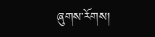ཞུགས་རོགས།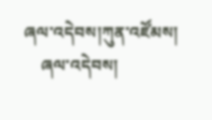ཞལ་འདེབས།ཀུན་འཛོམས།
    ཞལ་འདེབས།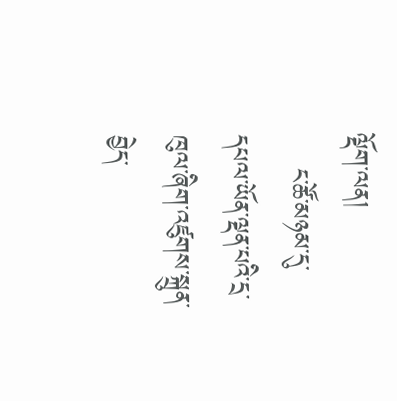ལྡོག་ལན།
    ང་ཚོ་མཉམ་དུ་དཔལ་ཡོན་ལྡན་པའི་དྲ་ཁུལ་ཞིག་འཛུགས་སྐྲུན་བྱེད་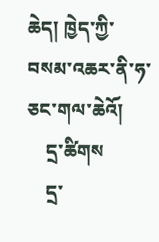ཆེད། ཁྱེད་ཀྱི་བསམ་འཆར་ནི་ཧ་ཅང་གལ་ཆེའོ།
    དྲ་ཚིགས
    དྲ་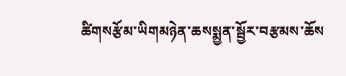ཚིགསརྩོམ་ཡིགམཉེན་ཆསསྨྱན་སྦྱོར་བརྩམས་ཆོས